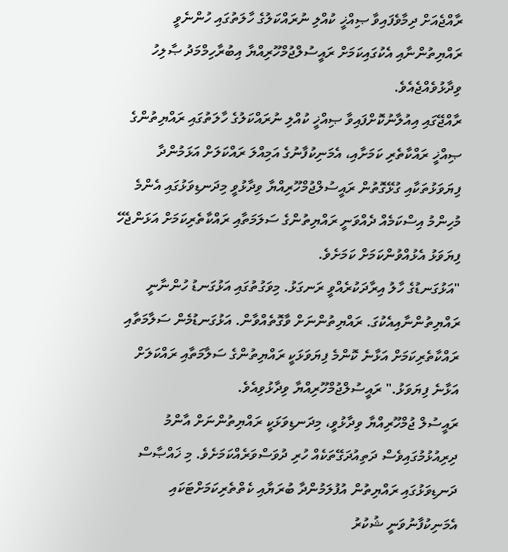ރާއްޖެއަށް ދިމާވެފައިވާ ޞިއްޚީ ކުއްލި ނުރައްކަލުގެ ހާލަތުގައި ހުންނެވީ ރައްޔިތުންނާއި އެކުގައިކަމަށް ރައީސުލްޖުމްހޫރިއްޔާ އިބުރާހިމްމަދު ޞާލިހު ވިދާޅުވެއްޖެއެވެ.
ރާއްޖޭގައި އިއުލާނުކޮށްފައިވާ ޞިއްޚީ ކުއްލި ނުރައްކަލުގެ ހާލަތުގައި ރައްޔިތުންގެ ޞިއްޚީ ރައްކާތެރި ކަމަށާއި، އެމަނިކުފާނުގެ އަމިއްލަ ރައްކަލަށް އަޅަމުންދާ ފިޔަވަޅުތަކާއި ގުޅޭގޮތުން ރައީސުލްޖުމްހޫރިއްޔާ ވިދާޅުވީ މިދަނޑިވަޅުގައި އެންމެ މުހިންމު އިސްކަމެއް ދެއްވަނީ ރައްޔިތުންގެ ސަލަމަތާއި ރައްކާތެރިކަމަށް އަޅަންޖެހޭ ފިޔަވަޅު އެޅުއްވުންކަމަށް ކަމަށެވެ.
"އަޅުގަނޑުގެ ހާލު އިރާދަކުރެއްވީ ރަނގަޅު. މިވަގުތުގައި އަޅުގަނޑު ހުންނާނީ ރައްޔިތުންނާއިއެކުގަ. ރައްޔިތުންނަށް ވާގޮތެއްވާން. އަޅުގަނޑުމެން ސަލާމަތާއި ރައްކާތެރިކަމަށް އަޅާނެ ކޮންމެ ފިޔަވަޅަކީ ރައްޔިތުންގެ ސަލާމަތާއި ރައްކަލަށް އަޅާނެ ފިޔަވަޅު." ރައީސުލްޖުމްހޫރިއްޔާ ވިދާޅުވިއެވެ.
ރައީސުލް ޖުމްހޫރިއްޔާ ވިދާޅުވީ، މިދަނޑިވަޅަކީ ރައްޔިތުންނަށް އާންމު ދިރިއުޅުމުގައިވެސް ދަތިއުދަގޭތަކެއް ހުރި ދުވަސްވަރެއްކަމަށެވެ. މި ޚައްޞާސް ދަނޑިވަޅުގައި ރައްޔިތުން އުފުލަމުންދާ ބުރަޔާއި ކެތްތެރިކަމަށްޓަކައި އެމަނިކުފާނުވަނީ ޝުކުރު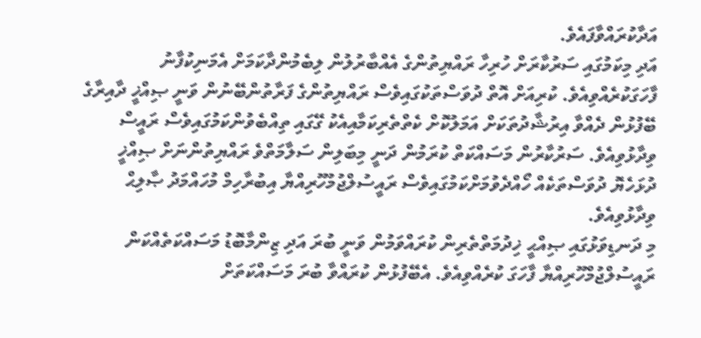އަދާކުރައްވާފައެވެ.
އަދި މިކަމުގައި ސަރުކާރަށް ހުރިހާ ރައްޔިތުންގެ އެއްބާރުލުން ލިބެމުންދާކަމަށް އެމަނިކުފާނު ފާހަގަކުރެއްވިއެވެ. ކުރިއަށް އޮތް ދުވަސްތަކުގައިވެސް ރައްޔިތުންގެ ފަރާތުންބޭނުން ވަނީ ޞިއްޚީ ދާއިރާގެ ބޭފުޅުން ދެއްވާ އިރުޝާދުތަކަށް އަމަލުކޮށް ކެތްތެރިކަމާއިއެކު ގޭގައި ތިއްބެވުންކަމުގައިވެސް ރައީސް ވިދާޅުވިއެވެ. ސަރުކާރުން މަސައްކަތް ކުރަމުން ދަނީ މިބަލިން ސަލާމަތްވެ ރައްޔިތުންނަށް ޞިއްޚީ ދުޅަހެޔޮ ދުވަސްތަކެއް ހޯއްދެވުމަށްކަމުގައިވެސް ރައީސުލްޖުމުހޫރިއްޔާ އިބުރާހިމް މުހައްމަދު ޞާލިޙް ވިދާޅުވިއެވެ.
މި ދަނޑިވަޅުގައި ޞިއްޙީ ޚިދުމަތްތެރިން ކުރައްވަމުން ވަނީ ބުރަ އަދި ޒިންމާބޮޑު މަސައްކަތެއްކަން ރައީސުލްޖުމްހޫރިއްޔާ ފާހަގަ ކުރެއްވިއެވެ. އެބޭފުޅުން ކުރައްވާ ބުރަ މަސައްކަތަށް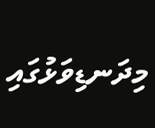މިދަނޑިވަޅުގައި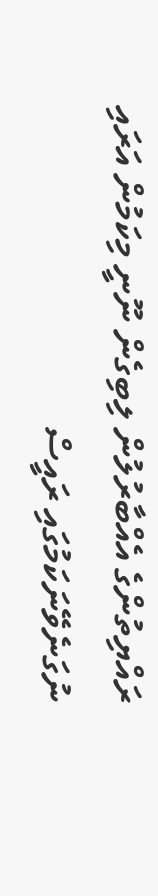ރައްޔިތުންގެ އެއްބާރުލުން ލިބިގެން ނޫނީ މިކަމުން އަރައި ނުގަނެވޭނަކަމުގައި ރައީސް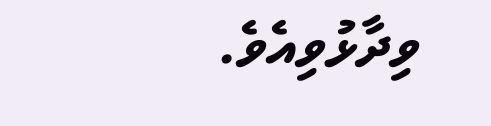ވިދާޅުވިއެވެ.